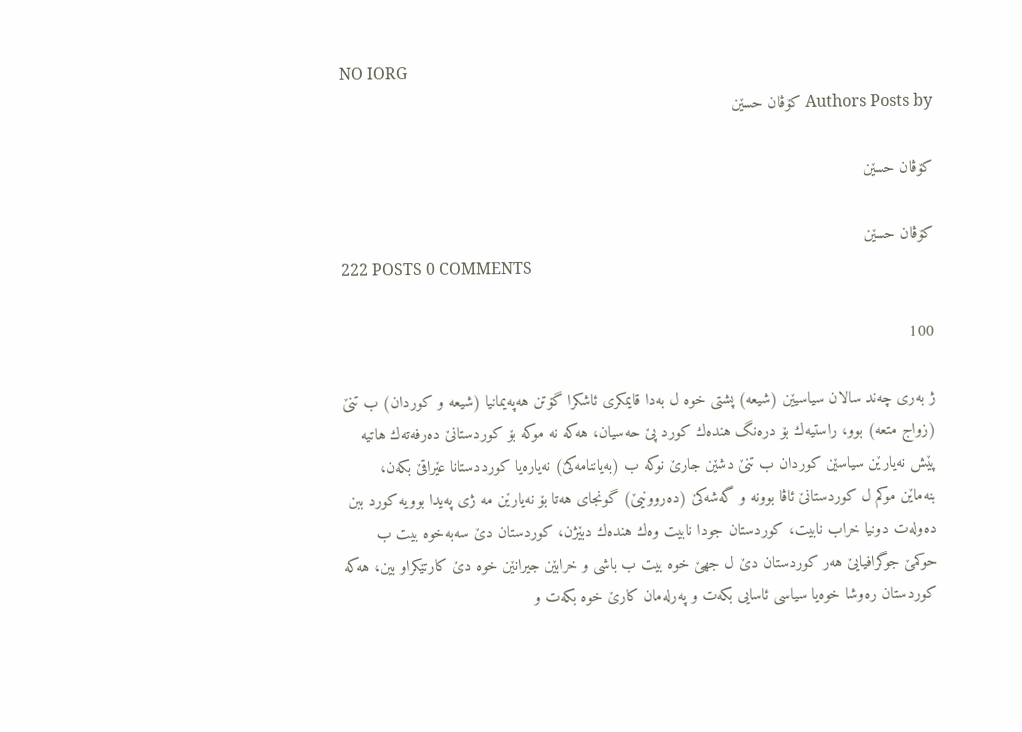NO IORG
Authors Posts by كۆڤان حسێن

كۆڤان حسێن

كۆڤان حسێن
222 POSTS 0 COMMENTS

100

ژ به‌رى چه‌ند سالان سیاسیێن (شیعه‌) پشتى خوه‌ ل به‌دا قایمكرى ئاشكرا گۆتن هه‌په‌یمانیا (شیعه‌ و كوردان) ب تنێ (زواج متعه‌) بوو، راستیه‌ك بۆ دره‌نگ هنده‌ك كورد پێ حه‌سیان، هه‌كه‌ نه‌ موكه‌ بۆ كوردستانێ ده‌رفه‌ته‌ك هاتیه‌ پێش نه‌یارێن سیاسێن كوردان ب تنێ دشێن جارێ نوكه‌ ب (به‌یاننامه‌كێ) نه‌یاره‌یا كورددستانا عێراقێ بكه‌ن، بنه‌ماێن موكم ل كوردستانێ ئاڤا بوونه‌ و گه‌شه‌كێ (ده‌روونیێ) گونجاى هه‌تا بۆ نه‌یارێن مه‌ ژى په‌یدا بوویه‌ كورد ببن ده‌وله‌ت دونیا خراب نابیت، كوردستان جودا نابیت وه‌ك هنده‌ك دبێژن، كوردستان دێ سه‌به‌خوه‌ بیت ب حوكمێ جوگرافیایێ هه‌ر كوردستان دێ ل جهێ خوه‌ بیت ب باشى و خرابێن جیرانێن خوه‌ دێ كارتێكراو بین، هه‌كه‌ كوردستان ره‌وشا خوه‌یا سیاسى ئاسایى بكه‌ت و په‌رله‌مان كارێ خوه‌ بكه‌ت و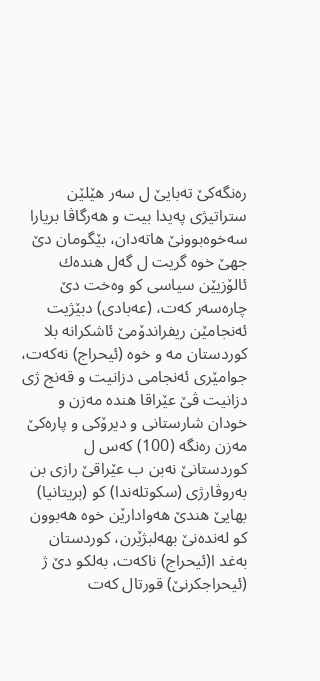ره‌نگه‌كێ ته‌بایێ ل سه‌ر هێلێن ستراتیژى په‌یدا بیت و هه‌رگاڤا بریارا سه‌خوه‌بوونێ هاته‌دان، بێگومان دێ جهێ خوه‌ گریت ل گه‌ل هنده‌ك ئالۆزیێن سیاسى كو وه‌خت دێ چاره‌سه‌ر كه‌ت، (عه‌بادى) دبێژیت ئه‌نجامێن ریفراندۆمێ ئاشكرانه‌ بلا كوردستان مه‌ و خوه‌ (ئیحراج) نه‌كه‌ت، جوامێرى ئه‌نجامى دزانیت و قه‌نج ژى دزانیت ڤێ عێراقا هنده‌ مه‌زن و خودان شارستانى و دیرۆكى و پاره‌كێ مه‌زن ره‌نگه‌ (100) كه‌س ل كوردستانێ نه‌بن ب عێراقێ رازى بن به‌روڤارژى (سكوتله‌ندا) كو (بریتانیا) بهایێ هندێ هه‌وادارێن خوه‌ هه‌بوون كو له‌نده‌نێ بهه‌لبژێرن، كوردستان به‌غد ا(ئیحراج) ناكه‌ت، به‌لكو دێ ژ (ئیحراجكرنێ) قورتال كه‌ت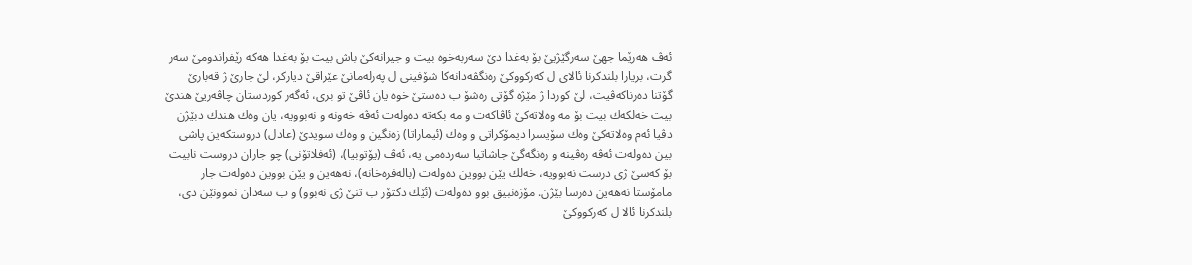ئه‌ڤ هه‌رێما جهێ سه‌رگێژیێ بۆ به‌غدا دێ سه‌ربه‌خوه‌ بیت و جیرانه‌كێ باش بیت بۆ به‌غدا هه‌كه‌ رێفراندومێ سه‌ر گرت، بریارا بلندكرنا ئالاى ل كه‌ركووكێ ره‌نگڤه‌دانه‌كا شۆفینى ل په‌رله‌مانێ عێراقێ دیاركر، لێ جارێ ژ قه‌بارێ گۆتنا ده‌رناكه‌ڤیت، لێ كوردا ژ مێژه‌ گۆتى ره‌شۆ ب ده‌ستێ خوه‌ یان ئاڤێ تو برى، ئه‌گه‌ر كوردستان چاڤه‌ریێ هندێ بیت خه‌لكه‌ك بیت بۆ مه‌ وه‌لاته‌كێ ئاڤاكه‌ت و مه‌ بكه‌ته‌ ده‌وله‌ت ئه‌ڤه‌ خه‌ونه‌ و نه‌بوویه‌، یان وه‌ك هندك دبێژن دڤیا ئه‌م وه‌لاته‌كێ وه‌ك سۆیسرا دیمۆكراتى و وه‌ك (ئیماراتا) زه‌نگین و وه‌ك سویدێ (عادل) دروستكه‌ین پاشى بین ده‌وله‌ت ئه‌ڤه‌ ره‌ڤینه‌ و ره‌نگه‌گێ جاشاتیا سه‌رده‌مى یه‌، ئه‌ڤ (یۆتوبیا)، (ئه‌فلاتۆنى) چو جاران دروست نابیت بۆ كه‌سێ ژى درست نه‌بوویه‌، خه‌لك یێن بووین ده‌وله‌ت (باله‌فره‌خانه‌)، نه‌هه‌ین و یێن بووین ده‌وله‌ت جار مامۆستا نه‌هه‌ین ده‌رسا بێژن. مۆزه‌نبیق بوو ده‌وله‌ت (ئێك دكتۆر ب تنێ ژى نه‌بوو) و ب سه‌دان نموونێن دى، بلندكرنا ئالا ل كه‌ركووكێ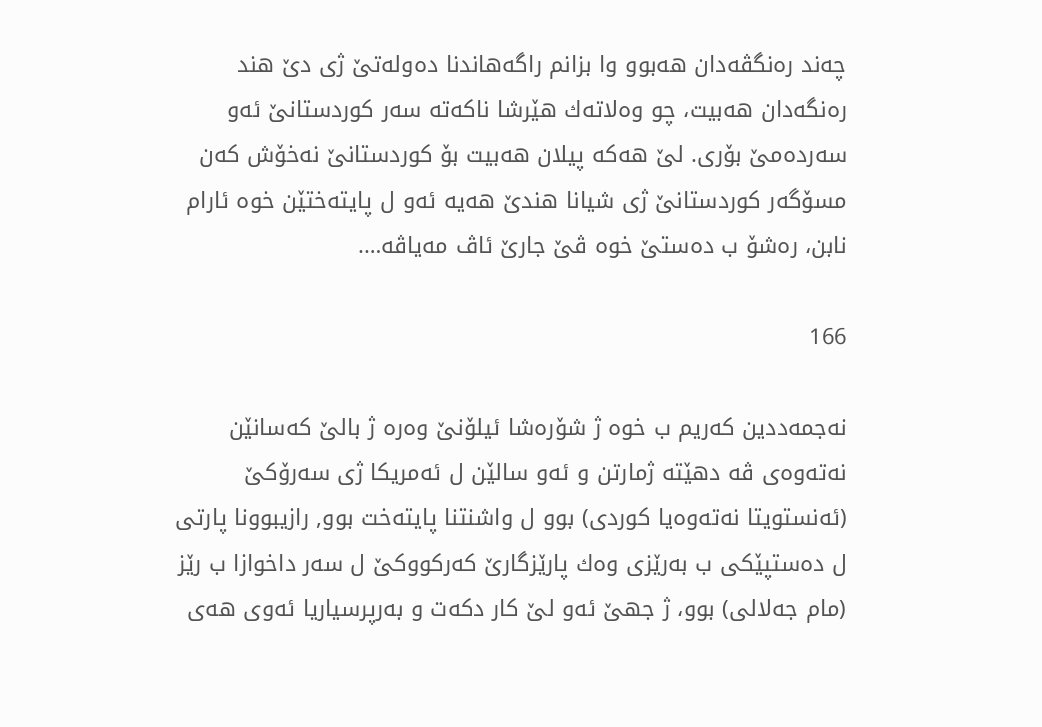چه‌ند ره‌نگڤه‌دان هه‌بوو وا بزانم راگه‌هاندنا ده‌وله‌تێ ژى دێ هند ره‌نگه‌دان هه‌بیت، چو وه‌لاته‌ك هێرشا ناكه‌ته‌ سه‌ر كوردستانێ ئه‌و سه‌رده‌مێ بۆرى. لێ هه‌كه‌ پیلان هه‌بیت بۆ كوردستانێ نه‌خۆش كه‌ن مسۆگه‌ر كوردستانێ ژى شیانا هندێ هه‌یه‌ ئه‌و ل پایته‌ختێن خوه‌ ئارام نابن، ره‌شۆ ب ده‌ستێ خوه‌ ڤێ جارێ ئاڤ مه‌یاڤه‌….

166

نه‌جمه‌ددین كه‌ریم ب خوه‌ ژ شۆره‌شا ئیلۆنێ وه‌ره‌ ژ بالێ كه‌سانێن نه‌ته‌وه‌ى ڤه‌ دهێته‌ ژمارتن و ئه‌و سالێن ل ئه‌مریكا ژى سه‌رۆكێ (ئه‌نستویتا نه‌ته‌وه‌یا كوردى) بوو ل واشنتنا پایته‌خت بوو, رازیبوونا پارتى ل ده‌ستپێكى ب به‌رێزى وه‌ك پارێزگارێ كه‌ركووكێ ل سه‌ر داخوازا ب رێز (مام جه‌لالى) بوو، ژ جهێ ئه‌و لێ كار دكه‌ت و به‌رپرسیاریا ئه‌وى هه‌ى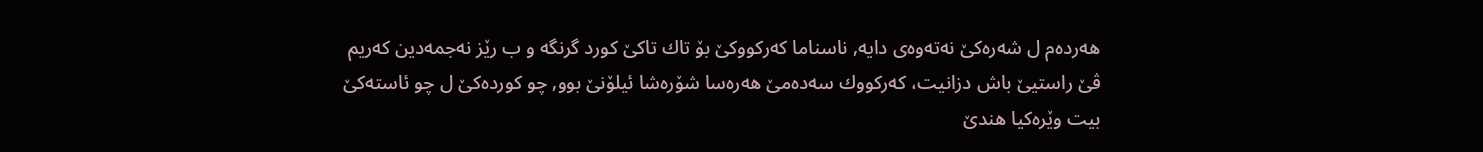هه‌رده‌م ل شه‌ره‌كێ نه‌ته‌وه‌ى دایه‌, ناسناما كه‌ركووكێ بۆ تاك تاكێ كورد گرنگه‌ و ب رێز نه‌جمه‌دین كه‌ریم ڤێ راستیێ باش دزانیت، كه‌ركووك سه‌ده‌مێ هه‌ره‌سا شۆره‌شا ئیلۆنێ بوو, چو كورده‌كێ ل چو ئاسته‌كێ بیت وێره‌كیا هندێ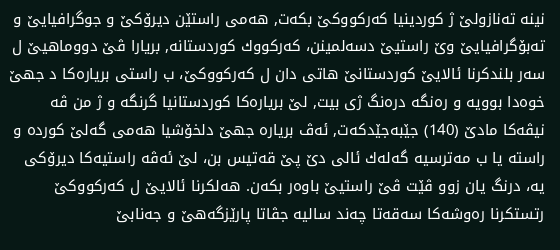نینه‌ ته‌نازولێ ژ كوردینیا كه‌ركووكێ بكه‌ت, هه‌مى راستێن دیرۆكێ و جوگرافیایێ و ته‌بۆگرافیایێ وێ راستیێ دسه‌لمینن، كه‌ركووك كوردستانه‌, بریارا ڤێ دووماهیێ ل سه‌ر بلندكرنا ئالایێ كوردستانێ هاتى دان ل كه‌ركووكێ، ب راستى بریاره‌كا د جهێ خوه‌دا بوویه‌ و ره‌نگه‌ دره‌نگ ژى بیت, لێ بریاره‌كا كوردستانیا گرنگه‌ و ژ من ڤه‌ نیڤه‌كا مادێ (140) جێبه‌جێدكه‌ت, ئه‌ڤ بریاره‌ جهێ دلخۆشیا هه‌مى گه‌لێ كورده‌ و راسته‌ یا ب مه‌ترسیه‌ گه‌له‌ك ئالى دێ پێ قه‌تیس بن، لێ ئه‌ڤه‌ راستیه‌كا دیرۆكى یه‌، درنگ یان زوو ڤێت ڤێ راستیێ باوه‌ر بكه‌ن. هه‌لكرنا ئالایێ ل كه‌ركووكێ رتستكرنا ره‌وشه‌كا سه‌قه‌تا چه‌ند سالیه‌ جڤاتا پارێزگه‌هێ و جه‌نابێ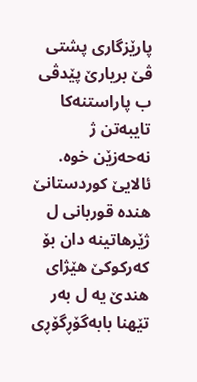پارێزگارى پشتى ڤێ بریارێ پێدڤى ب پاراستنه‌كا تایبه‌تن ژ نه‌حه‌زێن خوه‌. ئالایێ كوردستانێ هنده‌ قوربانى ل ژێرهاتینه‌ دان بۆ كه‌ركوكێ هێژاى هندێ یه‌ ل به‌ر تێهنا بابه‌گۆڕگۆڕى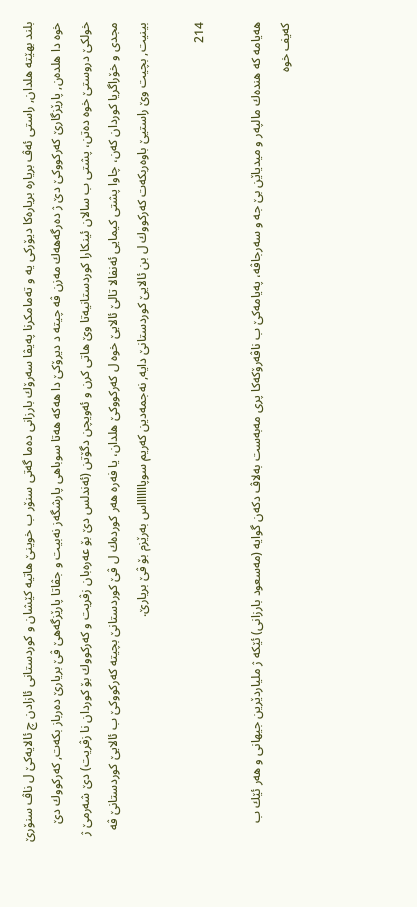بلند بهێته‌ هلدان, راستى ئه‌ڤ بریاره‌ بریاره‌كا دیۆركى یه‌ و ته‌مامكرنا په‌یڤا سه‌رۆك بارزانى ده‌ما گه‌تى سنۆر ب خوینێ هاتیه‌ كێشان و كوردستانى ئازادن چ ئالایه‌كێ ل ناڤ سنۆرێ خوه‌ دا هلده‌ن, پارێزگارێ كه‌ركووكێ دێ ژ ده‌رگه‌هه‌ك مه‌زن ڤه‌ چیته‌ د دیرۆكێ دا هه‌كه‌ هه‌تا سوباهى پارشگه‌ز نه‌بیت و جڤاتا پارێزگه‌هێ ڤێ بریارێ ده‌رباز بكه‌ت, كه‌ركووك دێ خولكێ دروستێ خوه‌ ده‌تن، پشتى ب سالان ئینكارا كوردستانیه‌تا وێ هاتى كرن و ئه‌ویچن دگۆتن (ئه‌ندلس دێ بۆ عه‌ره‌بان زڤریت و كه‌ركووك بۆ كوردان نا زڤریت) دێ شه‌رمێ ژ مجدى و خۆراگریا كوردان كه‌ن، چاوا پشتى كیمایى ئه‌نفالا تالێ ئالایێ خوه‌ ل كه‌ركووكێ هلدان، یا فه‌ره‌ هه‌ر كورده‌ك ل ڤێ كوردستانێ بچیته‌ كه‌ركووكێ ب ئالایێ كوردستانێ ڤه‌ بینیت, بچیت وێ راستیێ باوه‌ربكه‌ت كه‌ركووك ل بن ئالایێ كوردستانێ دایه‌, نه‌جمه‌دین كه‌ریم سوپاااااااس به‌رێزم بۆ ڤێ بریارێ.

214

هه‌یامه‌ كه‌ هنده‌ك مالپه‌ر و میدیاێن بێ جه و سه‌رجاڤه‌، په‌یامه‌كێ ب ناڤه‌رۆكه‌كا پرى مه‌به‌ست به‌لاڤ دكه‌ن گوایه‌ (مه‌سعود بارزانى) ئێكه‌ ژ ملیاردێرین جیهانى و هه‌ر ئێك ب كه‌یف خوه‌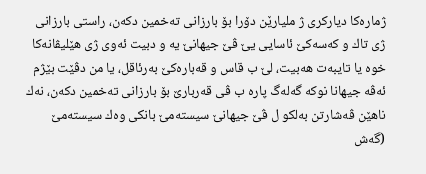ژماره‌كا دیاركرى ژ ملیارێن دۆرا بۆ بارزانى ته‌خمین دكه‌ن، راستى بارزانى ژى تاك و كه‌سه‌كێ ئاسایى یێ ڤێ جیهانێ یه‌ و دبیت ئه‌وی ژى هێلیڤانه‌كا خوه‌ یا تایبه‌ت هه‌بیت، لێ ب قاس و قه‌باره‌كێ به‌رئاقل، یا من دڤێت بێژم ئه‌ڤه‌ جیهانا نوكه‌ گه‌له‌گ پاره‌ ب ڤى قه‌ربارێ بۆ بارزانى ته‌خمین دكه‌ن، نه‌ك ناهێن ڤه‌شارتن به‌لكو ل ڤێ جیهانێ سیسته‌مێ بانكى وه‌ك سیسته‌مێ (گه‌ش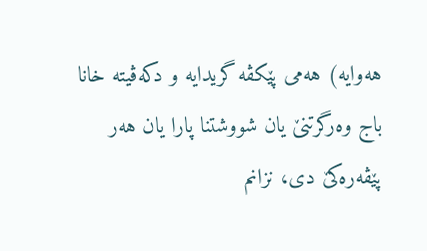هه‌وایه‌) هه‌مى پێكڤه‌ گریدایه‌ و دكه‌ڤیته‌ خانا باج وه‌رگرتنێ یان شووشتنا پارا یان هه‌ر پێڤه‌ره‌كێ دى، نزانم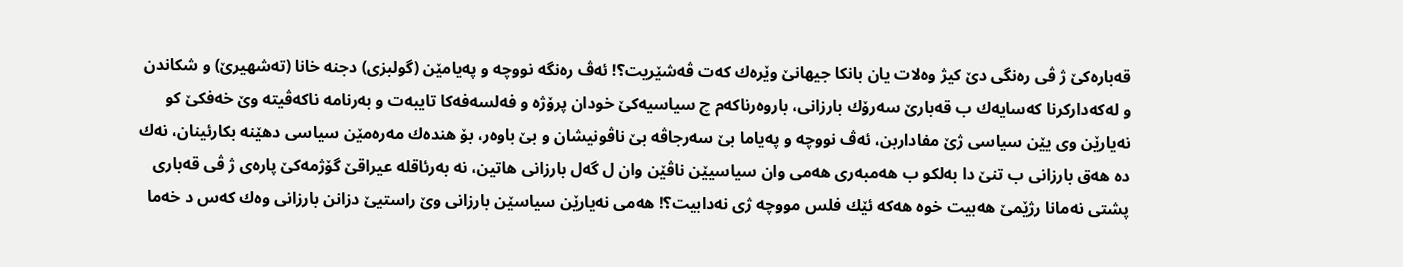قه‌باره‌كێ ژ ڤى ره‌نگى دێ كیژ وه‌لات یان بانكا جیهانێ وێره‌ك كه‌ت ڤه‌شێریت؟! ئه‌ڤ ره‌نگه‌ نووچه‌ و په‌یامێن (گولبزى) دجنه‌ خانا (ته‌شهیرێ) و شكاندن و له‌كه‌داركرنا كه‌سایه‌ك ب قه‌بارێ سه‌رۆك بارزانى، باروه‌رناكه‌م چ سیاسیه‌كێ خودان پرۆژه‌ و فه‌لسه‌فه‌كا تایبه‌ت و به‌رنامه‌ ناكه‌ڤیته‌ وێ خه‌فكێ كو نه‌یارێن وى یێن سیاسى ژێ مفاداربن، ئه‌ڤ نووچه‌ و په‌یاما بێ سه‌رجاڤه‌ بێ ناڤونیشان و بێ باوه‌ر، بۆ هنده‌ك مه‌ره‌مێن سیاسى دهێنه‌ بكارئینان، نه‌ك ده‌ هه‌ق بارزانى ب تنێ دا به‌لكو ب هه‌مبه‌رى هه‌مى وان سیاسیێن ناڤێن وان ل گه‌ل بارزانى هاتین، نه‌ به‌رئاقله‌ عیراقێ گۆژمه‌كێ پاره‌ى ژ ڤى قه‌بارى پشتى نه‌مانا رژێمێ هه‌بیت خوه‌ هه‌كه‌ ئێك فلس مووچه‌ ژى نه‌دابیت؟! هه‌مى نه‌یارێن سیاسێن بارزانى وێ راستیێ دزانن بارزانى وه‌ك كه‌س د خه‌ما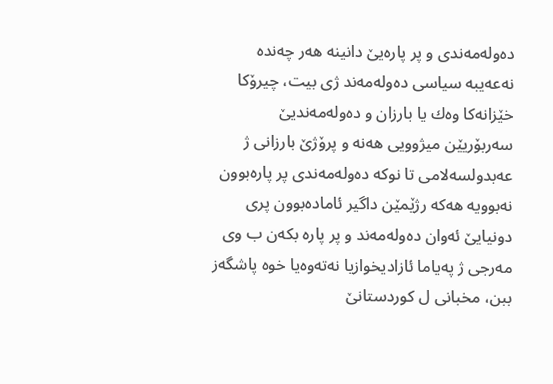ده‌وله‌مه‌ندى و پر پاره‌یێ دانینه‌ هه‌ر چه‌نده‌ نه‌عه‌یبه‌ سیاسى ده‌وله‌مه‌ند ژى بیت، چیرۆكا خێزانه‌كا وه‌ك یا بارزان و ده‌وله‌مه‌ندیێ سه‌ربۆریێن میژوویى هه‌نه‌ و پرۆژێ بارزانى ژ عه‌بدولسه‌لامى تا نوكه‌ ده‌وله‌مه‌ندى پر پاره‌بوون نه‌بوویه‌ هه‌كه‌ رژێمێن داگیر ئاماده‌بوون پرى دونیایێ ئه‌وان ده‌وله‌مه‌ند و پر پاره‌ بكه‌ن ب وى مه‌رجى ژ په‌یاما ئازادیخوازیا نه‌ته‌وه‌یا خوه‌ پاشگه‌ز ببن، مخبانى ل كوردستانێ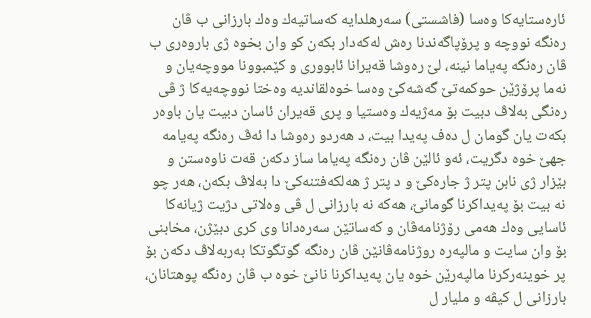ئاره‌ستایه‌كا وه‌سا (فاشستى) سه‌رهلدایه‌ كه‌ساتیه‌ك وه‌ك بارزانى ب ڤان ره‌نگه‌ نووچه‌ و پرۆپاگه‌ندنا ره‌ش له‌كه‌دار بكه‌ن كو وان بخوه‌ ژى باروه‌رى ب ڤان ره‌نگه‌ په‌یاما نینه‌، لێ ره‌وشا قه‌یرانا ئابوورى و كێمبوونا مووچه‌یان و نه‌ما پرۆژێن حوكمه‌تێ گه‌شه‌كێ وه‌سا خوه‌لقاندیه‌ وه‌ختا نووچه‌یه‌كا ژ ڤى ره‌نگى به‌لاڤ دبیت بۆ مه‌ژیه‌ك وه‌ستیا و پرى قه‌یران ئاسان دبیت یان باوه‌ر بكه‌ت یان گومان ل ده‌ف په‌یدا بیت، د هه‌ردو ره‌وشا دا ئه‌ڤ ره‌نگه‌ په‌یامه‌ جهێ خوه‌ دگریت، ئه‌و ئالێن ڤان ره‌نگه‌ په‌یاما ساز دكه‌ن قه‌ت ناوه‌ستن و بێزار ژى نابن پتر ژ جاره‌كێ و د پتر ژ هه‌لكه‌فتنه‌كێ دا به‌لاڤ بكه‌ن، هه‌ر چو نه‌ بیت بۆ په‌یداكرنا گومانێ، هه‌كه‌ نه‌ بارزانى ل ڤى وه‌لاتى دژیت ژیانه‌كا ئاسایى وه‌ك هه‌مى رۆژنامه‌ڤان و كه‌ساتێن سه‌ره‌دانا وى كرى دبێژن، مخابنى بۆ وان سایت و مالپه‌ره‌ روژنامه‌ڤانێن ڤان ره‌نگه‌ گوتگوتكا به‌ربه‌لاڤ دكه‌ن بۆ پر خوینه‌ركرنا مالپه‌رێن خوه‌ یان په‌یداكرنا نانێ خوه‌ ب ڤان ره‌نگه‌ پوهتانان، بارزانى ل كیڤه‌ و ملیار ل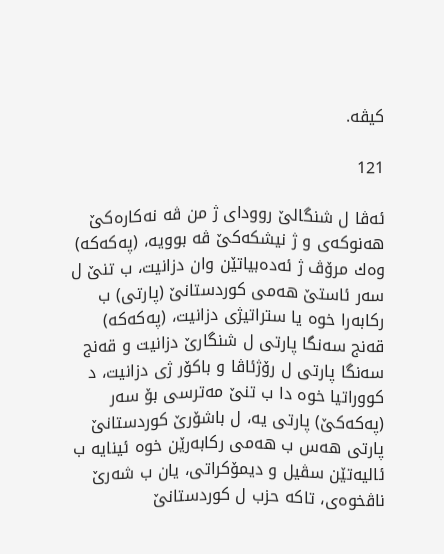كیڤه‌.

121

ئه‌ڤا ل شنگالێ رووداى ژ من ڤه‌ نه‌كاره‌كێ هه‌نوكه‌ى و ژ نیشكه‌كێ ڤه‌ بوویه‌، (په‌كه‌كه‌) وه‌ك مرۆڤ ژ ئه‌ده‌بیاتێن وان دزانیت، ب تنێ ل سه‌ر ئاستێ هه‌مى كوردستانێ (پارتى) ب ركابه‌را خوه‌ یا ستراتیژى دزانیت، (په‌كه‌كه‌) قه‌نج سه‌نگا پارتى ل شنگارێ دزانیت و قه‌نج سه‌نگا پارتى ل رۆژئاڤا و باكۆر ژى دزانیت، د كووراتیا خوه‌ دا ب تنێ مه‌ترسى بۆ سه‌ر (په‌كه‌كێ) پارتى یه‌، ل باشۆرێ كوردستانێ پارتى هه‌س ب هه‌مى ركابه‌رێن خوه‌ ئینایه‌ ب ئالیه‌تێن سڤیل و دیمۆكراتى، یان ب شه‌رێ ناڤخوه‌ى، تاكه‌ حزب ل كوردستانێ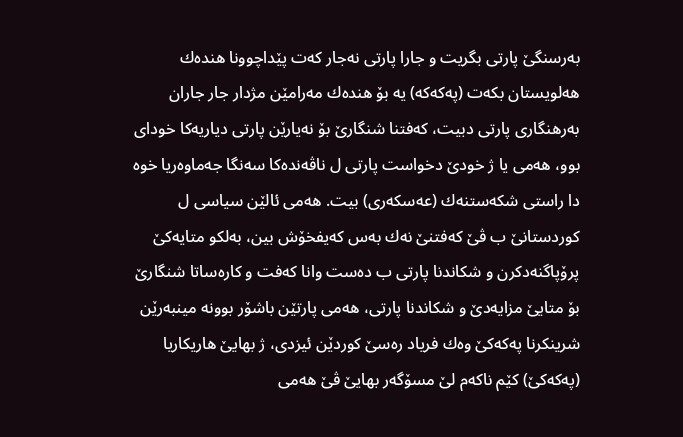به‌رسنگێ پارتى بگریت و جارا پارتى نه‌جار كه‌ت پێداچوونا هنده‌ك هه‌لویستان بكه‌ت (په‌كه‌كه‌) یه‌ بۆ هنده‌ك مه‌رامێن مژدار جار جاران به‌رهنگارى پارتى دبیت، كه‌فتنا شنگارێ بۆ نه‌یارێن پارتى دیاریه‌كا خوداى بوو، هه‌مى یا ژ خودێ دخواست پارتى ل ناڤه‌نده‌كا سه‌نگا جه‌ماوه‌ریا خوه‌ دا راستى شكه‌ستنه‌ك (عه‌سكه‌رى) بیت. هه‌مى ئالێن سیاسى ل كوردستانێ ب ڤێ كه‌فتنێ نه‌ك به‌س كه‌یفخۆش بین، به‌لكو متایه‌كێ پرۆپاگنه‌دكرن و شكاندنا پارتى ب ده‌ست وانا كه‌فت و كاره‌ساتا شنگارێ بۆ متایێ مزایه‌دێ و شكاندنا پارتى، هه‌مى پارتێن باشۆر بوونه‌ مینبه‌رێن شرینكرنا په‌كه‌كێ وه‌ك فریاد ره‌سێ كوردێن ئیزدى، ژ بهایێ هاریكاریا (په‌كه‌كێ) كێم ناكه‌م لێ مسۆگه‌ر بهایێ ڤێ هه‌مى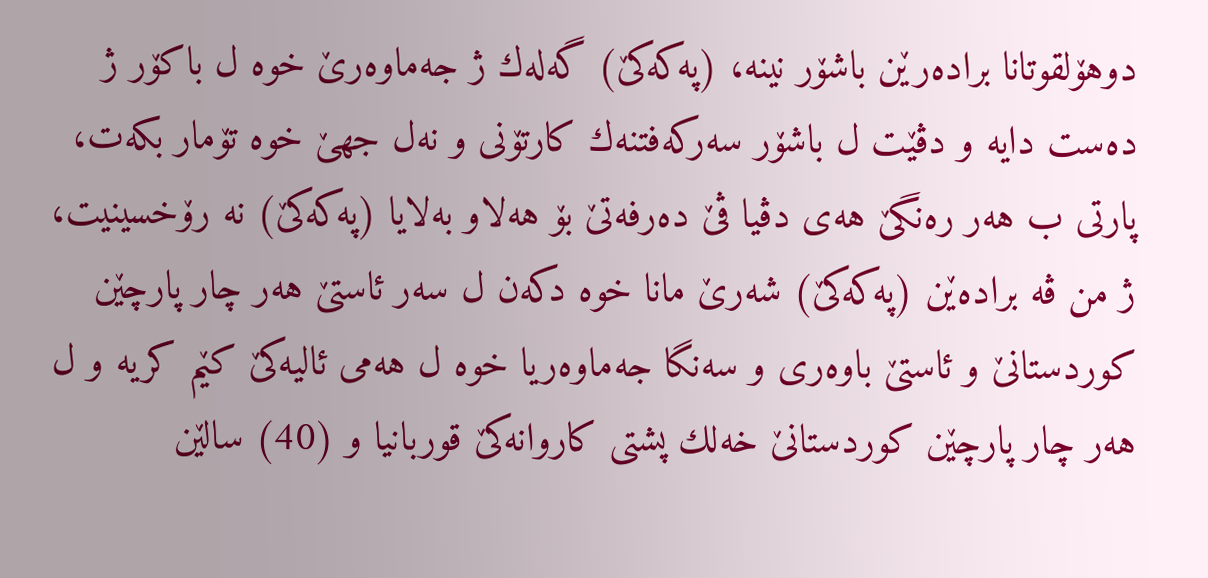دوهۆلقوتانا براده‌رێن باشۆر نینه‌، (په‌كه‌كێ) گه‌له‌ك ژ جه‌ماوه‌رێ خوه‌ ل باكۆر ژ ده‌ست دایه‌ و دڤێت ل باشۆر سه‌ركه‌فتنه‌ك كارتۆنى و نه‌ل جهێ خوه‌ تۆمار بكه‌ت، پارتى ب هه‌ر ره‌نگێ هه‌ى دڤیا ڤێ ده‌رفه‌تێ بۆ هه‌لاو به‌لایا (په‌كه‌كێ) نه‌ رۆخسینیت، ژ من ڤه‌ براده‌ێن (په‌كه‌كێ) شه‌رێ مانا خوه‌ دكه‌ن ل سه‌ر ئاستێ هه‌ر چار پارچێن كوردستانێ و ئاستێ باوه‌رى و سه‌نگا جه‌ماوه‌ریا خوه‌ ل هه‌مى ئالیه‌كێ كێم كریه‌ و ل هه‌ر چار پارچێن كوردستانێ خه‌لك پشتى كاروانه‌كێ قوربانیا و (40) سالێن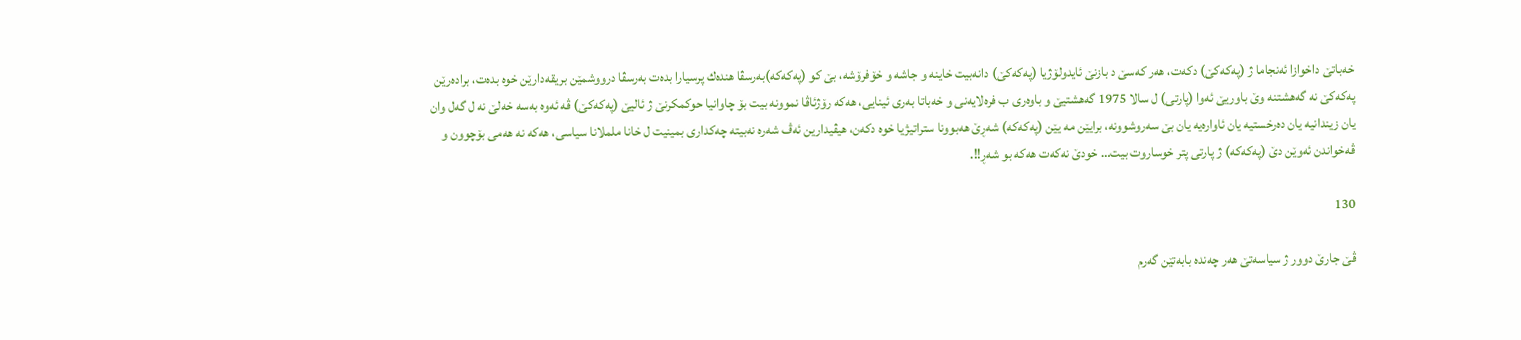خه‌باتێ داخوازا ئه‌نجاما ژ (په‌كه‌كێ) دكه‌ت، هه‌ر كه‌سێ د بازنێ ئایدولۆژیا (په‌كه‌كێ) دانه‌بیت خاینه‌ و جاشه‌ و خۆفرۆشه‌، بێ كو (په‌كه‌كه‌)به‌رسڤا هنده‌ك پرسیارا بده‌ت به‌رسڤا درووشمێن بریقه‌دارێن خوه‌ بده‌ت، براده‌رێن په‌كه‌كێ نه‌ گه‌هشتنه‌ وێ باوریێ ئه‌وا (پارتى) ل سالا 1975 گه‌هشتیێ و باوه‌رى ب فره‌لایه‌نى و خه‌باتا به‌رى ئینایى، هه‌كه‌ رۆژئاڤا نموونه‌ بیت بۆ چاوانیا حوكمكرنێ ژ ئالیێ (په‌كه‌كێ) ڤه‌ ئه‌وه‌ به‌سه‌ خه‌لێ نه‌ ل گه‌ل وان یان زیندانیه‌ یان ده‌رخستیه‌ یان ئاواره‌یه‌ یان بێ سه‌روشوونه‌، برایێن مه‌ یێن (په‌كه‌كه‌) شه‌ڕێ هه‌بوونا ستراتیژیا خوه‌ دكه‌ن، هیڤیدارین ئه‌ڤ شه‌ره‌ نه‌بیته‌ چه‌كدارى بمینیت ل خانا ململانا سیاسى، هه‌كه‌ نه‌ هه‌مى بۆچوون و ڤه‌خواندن ئه‌وێن دێ (په‌كه‌كه‌) ژ پارتى پتر خوساروت بیت… خودێ نه‌كه‌ت هه‌كه‌ بو شه‌ڕ!!.

130

ڤێ جارێ دوور ژ سیاسه‌تێ هه‌ر چه‌نده‌ بابه‌تێن گه‌رم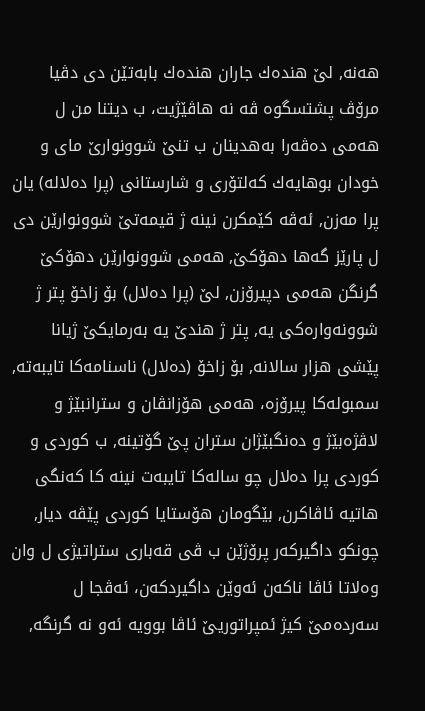هه‌نه‌, لێ هنده‌ك جاران هنده‌ك بابه‌تێن دى دڤیا مرۆڤ پشتسگوه ڤه‌ نه‌ هاڤێژیت، ب دیتنا من ل هه‌مى ده‌ڤه‌را به‌هدینان ب تنێ شوونوارێ ماى و خودان بوهایه‌ك كه‌لتۆرى و شارستانى (پرا ده‌لاله‌) یان پرا مه‌زن, ئه‌ڤه‌ كێمكرن نینه‌ ژ قیمه‌تێ شوونوارێن دى ل پارێز گه‌ها دهۆكێ, هه‌مى شوونوارێن دهۆكێ گرنگن هه‌مى دپیرۆزن, لێ (پرا ده‌لال) بۆ زاخۆ پتر ژ شوونه‌واره‌كى یه‌, پتر ژ هندێ یه‌ به‌رمایكێ ژیانا پێشى هزار سالانه‌, بۆ زاخۆ (ده‌لال) ناسنامه‌كا تایبه‌ته‌, سمبوله‌كا پیرۆزه‌، هه‌مى هۆزانڤان و سترانبێژ و لاڤژه‌بێژ و ده‌نگبێژان ستران پێ گۆتینه‌, ب كوردى و كوردى پرا ده‌لال چو ساله‌كا تایبه‌ت نینه‌ كا كه‌نگى هاتیه‌ ئاڤاكرن, بێگومان هۆستایا كوردى پێڤه‌ دیار, چونكو داگیركه‌ر پرۆژێن ب ڤى قه‌بارى ستراتیژى ل وان وه‌لاتا ئاڤا ناكه‌ن ئه‌وێن داگیردكه‌ن، ئه‌ڤجا ل سه‌رده‌مێ كیژ ئمپراتوریێ ئاڤا بوویه‌ ئه‌و نه‌ گرنگه‌,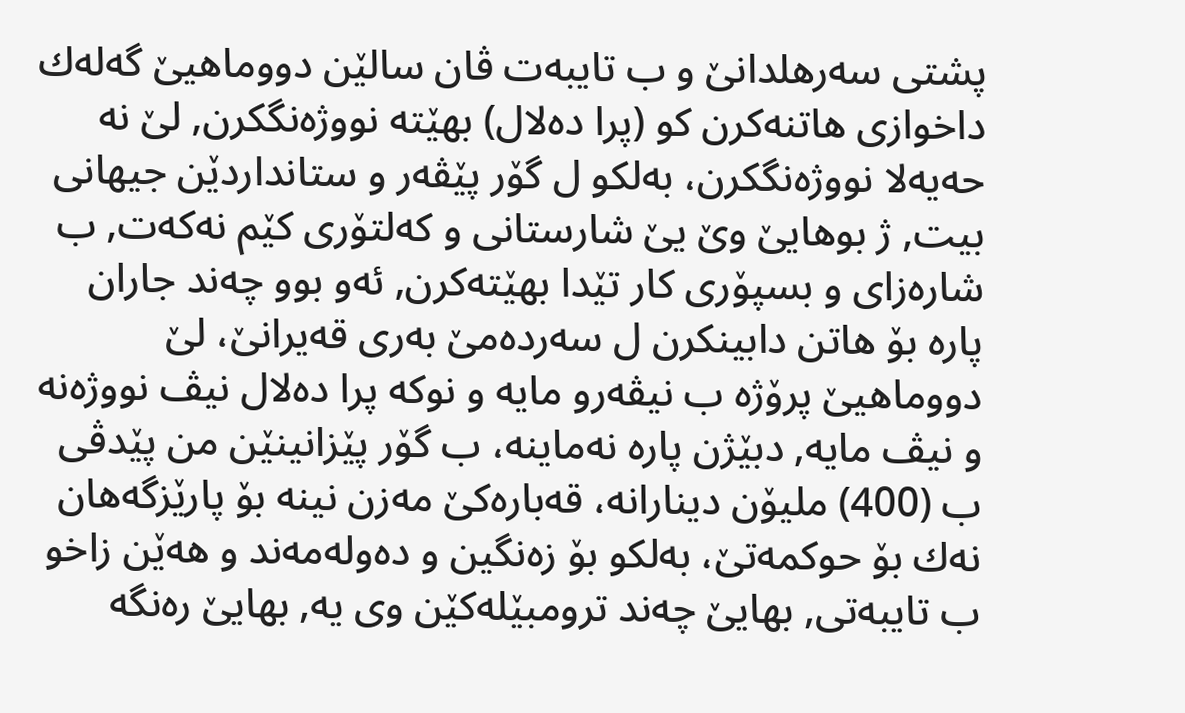پشتى سه‌رهلدانێ و ب تایبه‌ت ڤان سالێن دووماهیێ گه‌له‌ك داخوازى هاتنه‌كرن كو (پرا ده‌لال) بهێته‌ نووژه‌نگكرن, لێ نه‌ حه‌یه‌لا نووژه‌نگكرن، به‌لكو ل گۆر پێڤه‌ر و ستانداردێن جیهانى بیت, ژ بوهایێ وێ یێ شارستانى و كه‌لتۆرى كێم نه‌كه‌ت, ب شاره‌زاى و بسپۆرى كار تێدا بهێته‌كرن, ئه‌و بوو چه‌ند جاران پاره‌ بۆ هاتن دابینكرن ل سه‌رده‌مێ به‌رى قه‌یرانێ، لێ دووماهیێ پرۆژه‌ ب نیڤه‌رو مایه‌ و نوكه‌ پرا ده‌لال نیڤ نووژه‌نه‌ و نیڤ مایه‌, دبێژن پاره‌ نه‌ماینه‌، ب گۆر پێزانینێن من پێدڤى ب (400) ملیۆن دینارانه‌، قه‌باره‌كێ مه‌زن نینه‌ بۆ پارێزگه‌هان نه‌ك بۆ حوكمه‌تێ، به‌لكو بۆ زه‌نگین و ده‌وله‌مه‌ند و هه‌ێن زاخو ب تایبه‌تى, بهایێ چه‌ند ترومبێله‌كێن وى یه‌, بهایێ ره‌نگه‌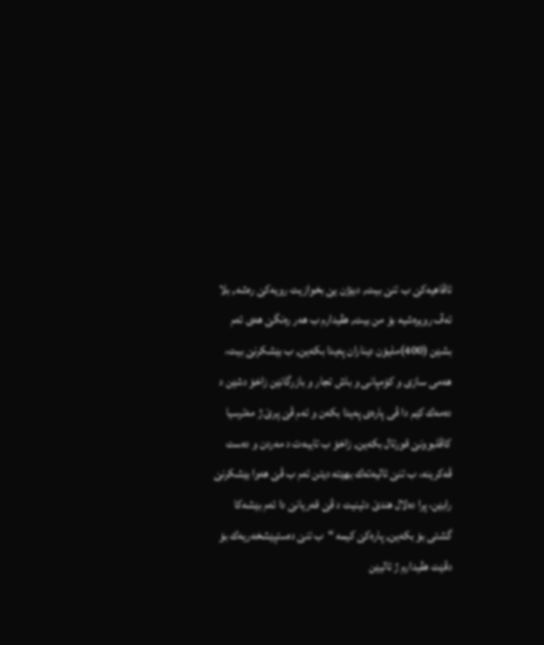ئاڤاهیه‌كێ ب تنێ بیت, دبێژن یێ بخوازیت رویه‌كێ ره‌شه‌, بلا ئه‌ڤ رویره‌شیه‌ بۆ من بیت, هڤیدارم ب هه‌ر ره‌نگێ هه‌ى ئه‌م بشێن (400)ملیۆن دیناران په‌یدا بكه‌ین, ب بێشكرنێ بیت، هه‌مى سازى و كۆمپانى و باش تجار و بازرگانێن زاخۆ دشێن د ده‌مه‌ك كێم دا ڤى پاره‌ى په‌یدا بكه‌ن و ئه‌م ڤێ پرێ ژ مه‌ترسیا كاڤلبوونێ قورتال بكه‌ین, زاخۆ ب تایبه‌ت د مه‌ردن و ده‌ست ڤه‌كرینه‌، ب تنێ ئالیه‌ته‌ك بهێته‌ دیتن ئه‌م ب ڤێ هه‌وا بێشكرنێ رابێن، پرا ده‌لال هندێ دئینیت د ڤێ قه‌ریانێ دا ئه‌م بێشه‌كا گشتى بۆ بكه‌ین, پاره‌كێ كیمه‌ “ب تنێ ده‌ستپێشخه‌ریه‌ك بۆ دڤێت هڤیدارم ژ ئالیێن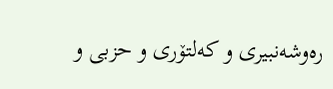ره‌وشه‌نبیرى و كه‌لتۆرى و حزبى و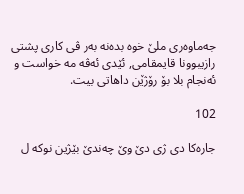جه‌ماوه‌رى ملێ خوه‌ بده‌نه‌ به‌ر ڤى كارى پشتى رازیبوونا قایمقامى, ئێدى ئه‌ڤه‌ مه‌ خواست و ئه‌نجام بلا بۆ رۆژێن داهاتى بیت.

102

جاره‌كا دى ژى دێ وێ چه‌ندێ بێژین نوكه‌ ل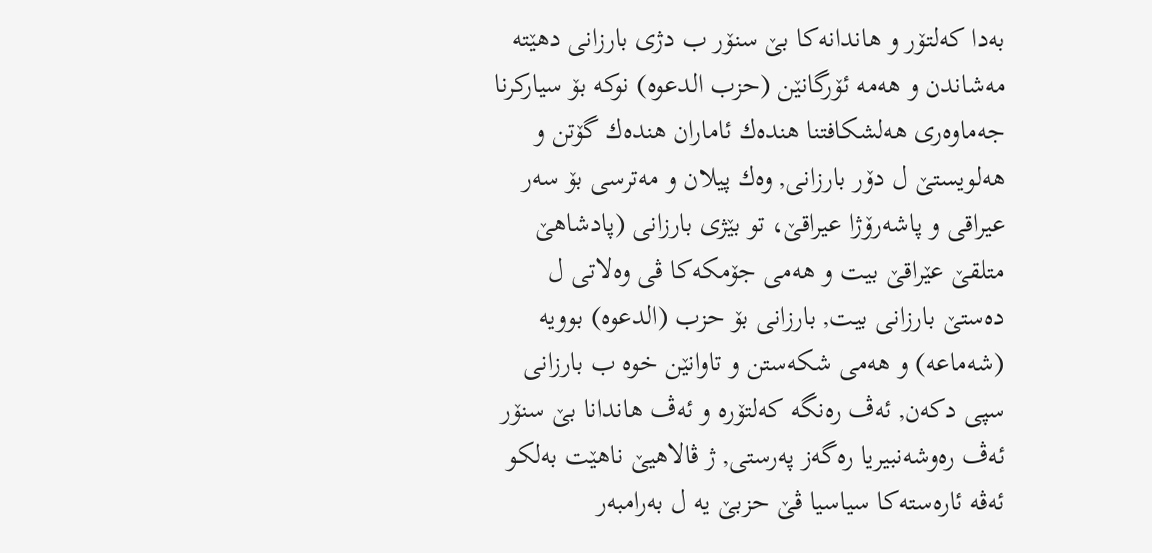به‌دا كه‌لتۆر و هاندانه‌كا بێ سنۆر ب دژى بارزانى دهێته‌ مه‌شاندن و هه‌مه‌ ئۆرگانێن (حزب الدعوه‌) نوكه‌ بۆ سیاركرنا جه‌ماوه‌رى هه‌لشكافتنا هنده‌ك ئاماران هنده‌ك گۆتن و هه‌لویستێ ل دۆر بارزانى, وه‌ك پیلان و مه‌ترسى بۆ سه‌ر عیراقى و پاشه‌رۆژا عیراقێ، تو بێژى بارزانى (پادشاهێ متلقێ عێراقێ بیت و هه‌مى جۆمكه‌كا ڤى وه‌لاتى ل ده‌ستێ بارزانى بیت, بارزانى بۆ حزب (الدعوه‌) بوویه‌ (شه‌ماعه‌) و هه‌مى شكه‌ستن و تاوانێن خوه‌ ب بارزانى سپى دكه‌ن, ئه‌ڤ ره‌نگه‌ كه‌لتۆره‌ و ئه‌ڤ هاندانا بێ سنۆر ئه‌ڤ ره‌وشه‌نبیریا ره‌گه‌ز په‌رستى, ژ ڤالاهیێ ناهێت به‌لكو ئه‌ڤه‌ ئاره‌سته‌كا سیاسیا ڤێ حزبێ یه‌ ل به‌رامبه‌ر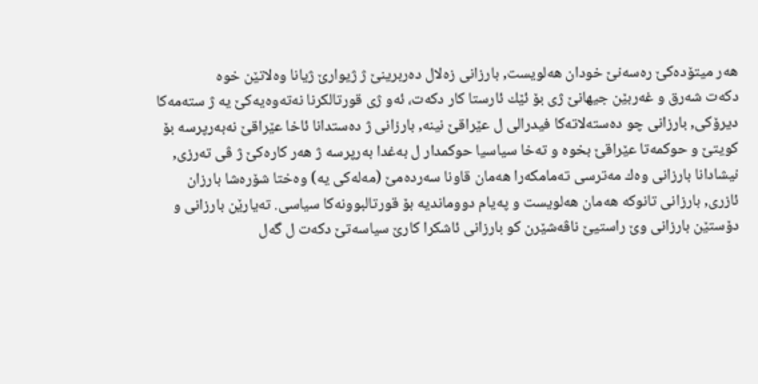هه‌ر میتۆده‌كێ ره‌سه‌نێ خودان هه‌لویست, بارزانى زه‌لال ده‌ربرینێ ژ ژیوارێ ژیانا وه‌لاتێن خوه‌ دكه‌ت ‌شه‌رق و غه‌ربێن جیهانێ ژى بۆ ئێك ئارستا كار دكه‌ت، ئه‌و ژى قورتالكرنا نه‌ته‌وه‌یه‌كێ یه‌ ژ سته‌مه‌كا دیرۆكى, بارزانى چو ده‌سته‌لاته‌كا فیدرالى ل عێراقێ نینه‌, بارزانى ژ ده‌ستدانا ئاخا عێراقێ نه‌به‌رپرسه‌ بۆ كویتێ و حوكمه‌تا عێراقێ بخوه‌ و ته‌خا سیاسیا حوكمدار ل به‌غدا به‌رپرسه‌ ژ هه‌ر كاره‌كێ ژ ڤى ته‌رزى, نیشادانا بارزانى وه‌ك مه‌ترسى ته‌مامكه‌را هه‌مان قاونا سه‌رده‌مێ (مه‌له‌كی یه‌) وه‌ختا شۆره‌شا بارزان ئازرى, بارزانى تانوكه‌ هه‌مان هه‌لویست و په‌یام دووماندیه‌ بۆ قورتالبوونه‌كا سیاسى. ته‌یارێن بارزانى و دۆستێن بارزانى وێ راستیێ ناڤه‌شێرن كو بارزانى ئاشكرا كارێ سیاسه‌تێ دكه‌ت ل گه‌ل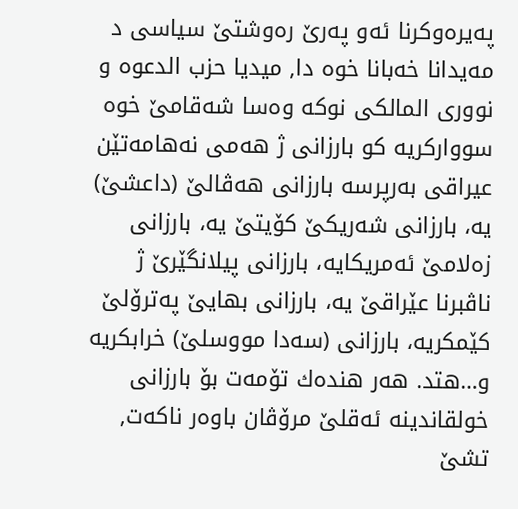په‌یره‌وكرنا ئه‌و په‌رێ ره‌وشتێ سیاسى د مه‌یدانا خه‌بانا خوه‌ دا, میدیا حزب الدعوه‌ و نوورى المالكى نوكه‌ وه‌سا شه‌قامێ خوه‌ سوواركریه‌ كو بارزانى ژ هه‌مى نه‌هامه‌تێن عیراقى به‌رپرسه‌ بارزانى هه‌ڤالێ (داعشێ) یه‌، بارزانى شه‌ریكێ كۆیتێ یه‌، بارزانى زه‌لامێ ئه‌مریكایه‌، بارزانى پیلانگێرێ ژ ناڤبرنا عێراقێ یه‌، بارزانى بهایێ په‌ترۆلێ كێمكریه‌، بارزانى (سه‌دا مووسلێ) خرابكریه‌ و…هتد. هه‌ر هنده‌ك تۆمه‌ت بۆ بارزانى خولقاندینه‌ ئه‌قلێ مرۆڤان باوه‌ر ناكه‌ت, تشێ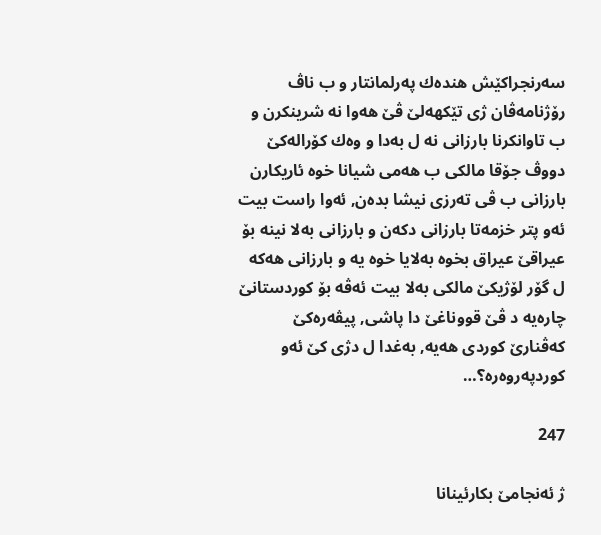سه‌رنجراكێش هنده‌ك په‌رلمانتار و ب ناڤ رۆژنامه‌ڤان ژى تێكهه‌لێ ڤێ هه‌وا نه‌ شرینكرن و ب تاوانكرنا بارزانى نه‌ ل به‌دا و وه‌ك كۆراله‌كێ دووڤ جۆقا مالكى ب هه‌مى شیانا خوه‌ ئاریكارن بارزانى ب ڤى ته‌رزى نیشا بده‌ن, ئه‌وا راست بیت ئه‌و پتر خزمه‌تا بارزانى دكه‌ن و بارزانى به‌لا نینه‌ بۆ عیراقێ عیراق بخوه‌ به‌لایا خوه‌ یه‌ و بارزانى هه‌كه‌ ل گۆر لۆژیكێ مالكى به‌لا بیت ئه‌ڤه‌ بۆ كوردستانێ چاره‌یه‌ د ڤێ قووناغێ دا پاشى, پیڤه‌ره‌كێ كه‌ڤنارێ كوردى هه‌یه‌, به‌غدا ل دژى كێ ئه‌و كوردپه‌روه‌ره‌؟…

247

ژ ئه‌نجامێ بكارئینانا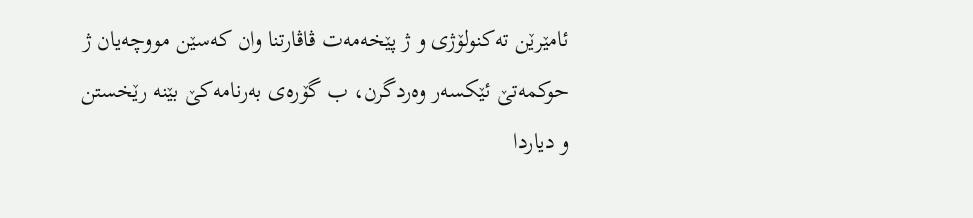ئامێرێن ته‌كنولۆژى و ژ پێخه‌مه‌ت ڤاڤارتنا وان كه‌سێن مووچه‌یان ژ حوكمه‌تێ ئێكسه‌ر وه‌ردگرن، ب گۆره‌ى به‌رنامه‌كێ بێنه‌ رێخستن و دیاردا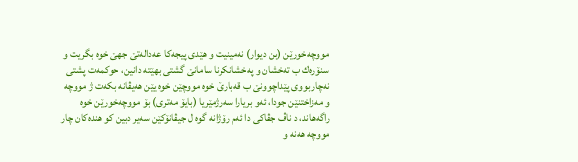مووچه‌خورێن (بن دیوار) نه‌مینیت و هێدى پیجه‌كا عه‌داله‌تێ جهێ خوه‌ بگریت و سنۆره‌ك ب ته‌خشان و په‌خشانكرنا سامانێ گشتى بهێته‌ دانین، حوكمه‌ت پشتى نه‌چاربووى پێداچوونێ ب قه‌بارێ خوه‌ مووچێن خوه‌ یێن هه‌یڤانه‌ بكه‌ت ژ مووچه‌ و مه‌زاختنێن جودا، ئه‌و بریارا سه‌رژمێریا (بایۆ مه‌ترى) بۆ مووچه‌خورێن خوه‌ راگه‌هاند، د ناڤ جڤاكى دا ئه‌م رۆژانه‌ گوه ل جیڤانۆكێن سه‌یر دبین كو هنده‌كان چار مووچه‌ هه‌نه‌ و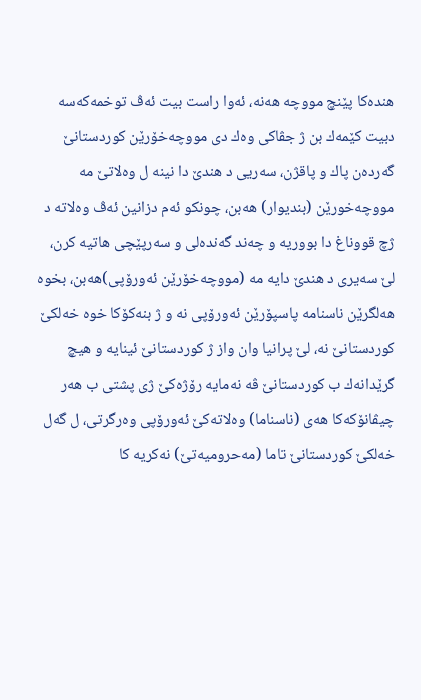هنده‌كا پێنچ مووچه‌ هه‌نه‌، ئه‌وا راست بیت ئه‌ڤ توخمه‌كه‌سه‌ دبیت كێمه‌ك بن ژ جڤاكى وه‌ك دى مووچه‌خۆرێن كوردستانێ گه‌رده‌ن پاك و پاقژن، سه‌ریى د هندێ دا نینه‌ ل وه‌لاتێ مه‌ مووچه‌خورێن (بندیوار) هه‌بن، چونكو ئه‌م دزانین ئه‌ڤ وه‌لاته‌ د ژچ قووناغ دا بووریه‌ و چه‌ند گه‌نده‌لى و سه‌رپێچى هاتیه‌ كرن، لێ سه‌یرى د هندێ دایه‌ مه‌ (مووچه‌خۆرێن ئه‌ورۆپى)هه‌بن، بخوه‌ هه‌لگرێن ناسنامه‌ پاسپۆرێن ئه‌ورۆپى نه‌ و ژ بنه‌كۆكا خوه‌ خه‌لكێ كوردستانێ نه‌، لێ پرانیا وان واز ژ كوردستانێ ئینایه‌ و هیچ گرێدانه‌ك ب كوردستانێ ڤه‌ نه‌مایه‌ رۆژه‌كێ ژى پشتى ب هه‌ر چیڤانۆكه‌كا هه‌ى (ناسناما) وه‌لاته‌كێ ئه‌ورۆپى وه‌رگرتى، ل گه‌ل خه‌لكێ كوردستانێ تاما (مه‌حرومیه‌تێ) نه‌كریه‌ كا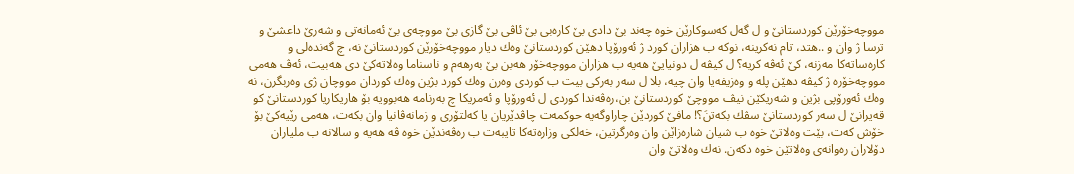مووچه‌خۆرێن كوردستانێ و ل گه‌ل كه‌سوكارێن خوه‌ چه‌ند بێ دادى بێ كاره‌بى بێ ئاڤى بێ گازى بێ مووچه‌ى بێ ئه‌مانه‌تى و شه‌رێ داعشێ و ترسا ژ وان و ..هتد، تام نه‌كرینه‌، نوكه‌ ب هزاران كورد ژ ئه‌ورۆپا دهێن كوردستانێ وه‌ك دیار مووچه‌خۆرێن كوردستانێ نه‌، چ گه‌نده‌لى و كاره‌ساته‌كا مه‌زنه‌، كێ ئه‌ڤه‌ كریه‌؟َ ل كیڤه‌ ل دونیایێ هه‌یه‌ ب هزاران مووچه‌خۆر هه‌بن بێ به‌رهه‌م و ناسناما وه‌لاته‌كێ دى هه‌بیت، ئه‌ڤ هه‌مى مووچه‌خۆره‌ ژ كیڤه‌ دهێن پله‌ و وه‌زیفه‌یا وان چیه‌، بلا ل سه‌ر به‌ركى بیت ب كوردى وه‌رن وه‌ك كورد بژین وه‌ك كوردان مووچان ژى وه‌ربگرن، نه‌ وه‌ك ئه‌ورۆپى بژین و شه‌ریكێن نیڤ مووچێ كوردستانێ بن،ره‌ڤه‌ندا كوردى ل ئه‌ورۆپا و ئه‌مریكا چ به‌رنامه‌ هه‌بوویه‌ بۆ هاریكاریا كوردستانێ كو قه‌یرانێ ل سه‌ر كوردستانێ سڤك بكه‌تنَ؟! مافێ كوردێن چاراوگه‌یه‌ حوكمه‌ت چاڤدێریان یا كه‌لتۆرى و زمانه‌ڤانیا وان بكه‌ت، هه‌مى رێیه‌كێ بۆ خۆش كه‌ت، بێت وه‌لاتێ خوه‌ ب شیان شاره‌زاێن وان وه‌رگرتین، خه‌لكى وزاره‌ته‌كا تایبه‌ت ب ره‌ڤه‌ندێن خوه‌ ڤه‌ هه‌یه‌ و سالانه‌ ب ملیاران دۆلاران ره‌وانه‌ى وه‌لاتێن خوه‌ دكه‌ن. نه‌ك وه‌لاتێ وان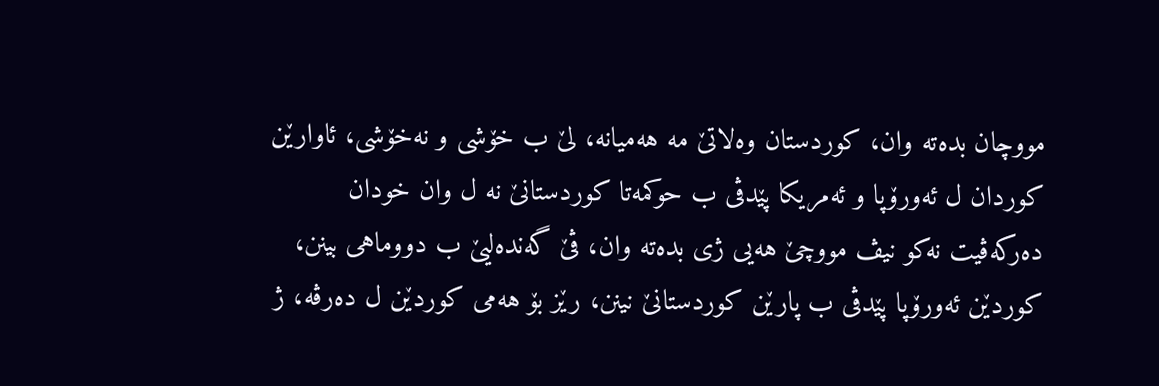مووچان بده‌ته‌ وان، كوردستان وه‌لاتێ مه‌ هه‌میانه‌، لێ ب خۆشى و نه‌خۆشى، ئاوارێن كوردان ل ئه‌ورۆپا و ئه‌مریكا پێدڤى ب حوكمه‌تا كوردستانێ نه‌ ل وان خودان ده‌ركه‌ڤیت نه‌كو نیڤ مووچێ هه‌یى ژى بده‌ته‌ وان، ڤێ گه‌نده‌لیێ ب دووماهی بینن، كوردێن ئه‌ورۆپا پێدڤى ب پارێن كوردستانێ نینن، رێز بۆ هه‌مى كوردێن ل ده‌رڤه‌، ژ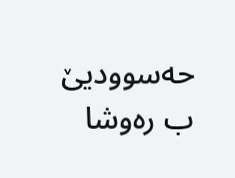حه‌سوودیێ ب ره‌وشا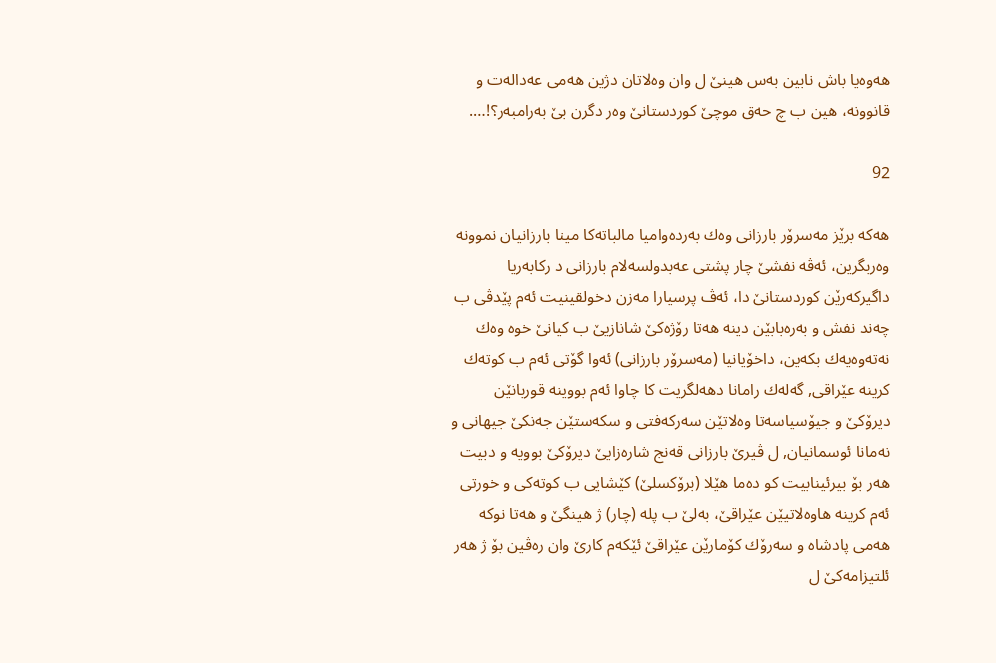هه‌وه‌یا باش نابین به‌س هینێ ل وان وه‌لاتان دژین هه‌مى عه‌داله‌ت و قانوونه‌، هین ب چ حه‌ق موچێ كوردستانێ وه‌ر دگرن بێ به‌رامبه‌ر؟!….

92

هه‌كه‌ برێز مه‌سرۆر بارزانى وه‌ك به‌رده‌وامیا مالباته‌كا مینا بارزانیان نموونه‌ وه‌ربگرین، ئه‌ڤه‌ نفشێ چار پشتى عه‌بدولسه‌لام بارزانى د ركابه‌ریا داگیركه‌رێن كوردستانێ دا، ئه‌ڤ پرسیارا مه‌زن دخولقینیت ئه‌م پێدڤى ب چه‌ند نفش و به‌ره‌بابێن دینه‌ هه‌تا رۆژه‌كێ شانازیێ ب كیانێ خوه‌ وه‌ك نه‌ته‌وه‌یه‌ك بكه‌ین، داخۆیانیا (مه‌سرۆر بارزانى) ئه‌وا گۆتى ئه‌م ب كوته‌ك كرینه‌ عێراقى, گه‌له‌ك رامانا دهه‌لگریت كا چاوا ئه‌م بووینه‌ قوربانێن دیرۆكێ و جیۆسیاسه‌تا وه‌لاتێن سه‌ركه‌فتى و سكه‌ستێن جه‌نكێ جیهانى و نه‌مانا ئوسمانیان, ل ڤیرێ بارزانى قه‌نج شاره‌زایێ دیرۆكێ بوویه‌ و دبیت هه‌ر بۆ بیرئینابیت كو ده‌ما هێلا (برۆكسلێ) كێشایى ب كوته‌كى و خورتى ئه‌م كرینه‌ هاوه‌لاتیێن عێراقێ، به‌لێ ب پله‌ (چار) ژ هینگێ و هه‌تا نوكه‌ هه‌مى پادشاه و سه‌رۆك كۆمارێن عێراقێ ئێكه‌م كارێ وان ره‌ڤین بۆ ژ هه‌ر ئلتیزامه‌كێ ل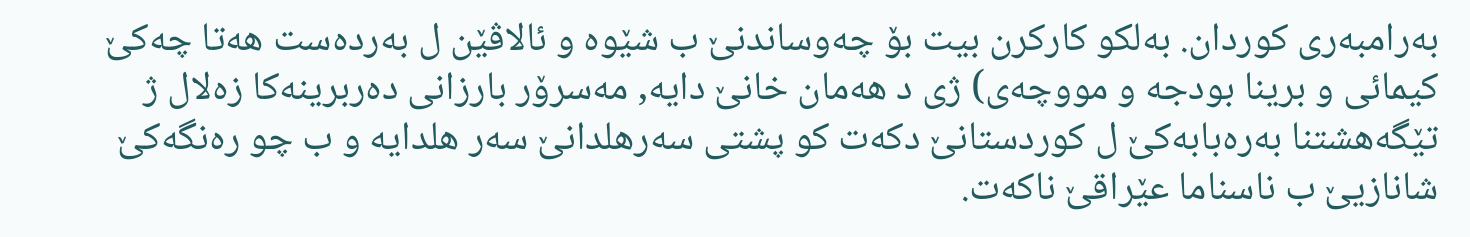به‌رامبه‌رى كوردان. به‌لكو كاركرن بیت بۆ چه‌وساندنێ ب شێوه‌ و ئالاڤێن ل به‌رده‌ست هه‌تا چه‌كێ كیمائى و برینا بودجه‌ و مووچه‌ى) ژى د هه‌مان خانێ دایه‌, مه‌سرۆر بارزانى ده‌ربرینه‌كا زه‌لال ژ تێگه‌هشتنا به‌ره‌بابه‌كێ ل كوردستانێ دكه‌ت كو پشتى سه‌رهلدانێ سه‌ر هلدایه‌ و ب چو ره‌نگه‌كێ شانازیێ ب ناسناما عێراقێ ناكه‌ت.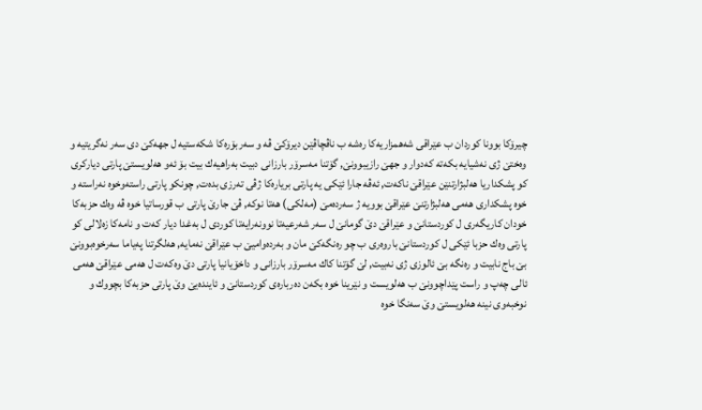چیرۆكا بوونا كوردان ب عێراقى شه‌همزاریه‌كا ره‌شه‌ ب ناڤچاڤێن دیرۆكێ ڤه‌ و سه‌ربۆره‌كا شكه‌ستیه‌ ل جهه‌كێ دى سه‌ر نه‌گریتیه‌ و وه‌ختێ ژى نه‌شیایه‌ بكه‌ته‌ كه‌دوار و جهێ رازیبوونێ, گۆتنا مه‌سرۆر بارزانى دبیت به‌راهیه‌ك بیت بۆ ئه‌و هه‌لویستێ پارتى دیاركرى كو پشكداریا هه‌لبژارتنێن عێراقێ ناكه‌ت, ئه‌ڤه‌ جارا ئێكى یه‌ پارتى بریاره‌كا ژڤى ته‌رزى بده‌ت, چونكو پارتى راسته‌وخوه‌ نه‌راسته‌ و خوه‌ پشكدارى هه‌مى هه‌لبژارتنێ عێراقێ بوویه‌ ژ سه‌رده‌مێ (مه‌لكى) هه‌تا نوكه‌, ڤێ جارێ پارتى ب قورساتیا خوه‌ ڤه‌ وه‌ك حزبه‌كا خودان كاریگه‌رى ل كوردستانێ و عێراقێ دێ گومانێ ل سه‌ر شه‌رعیه‌تا نوونه‌رایه‌تا كوردى ل به‌غدا دیار كه‌ت و نامه‌كا زه‌لالى كو پارتى وه‌ك حزبا ئێكى ل كوردستانێ باروه‌رى ب چو ره‌نگه‌كێ مان و به‌رده‌وامیێ ب عێراقێ نه‌مایه‌, هه‌لگرتنا په‌یاما سه‌رخوه‌بوونێ بێ باج نابیت و ره‌نگه‌ بێ ئالوزى ژى نه‌بیت, لێ گۆتنا كاك مه‌سرۆر بارزانى و داخۆیانیا پارتى دێ وه‌كه‌ت ل هه‌مى عێراقێ هه‌مى ئالى چه‌پ و راست پێداچوونێ ب هه‌لویست و نێرینا خوه‌ بكه‌ن ده‌رباره‌ى كوردستانێ و ئاینده‌یێ وێ پارتى حزبه‌كا بچووك و نوخبه‌وى نینه‌ هه‌لویستێ وێ سه‌نگا خوه‌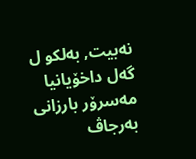نه‌بیت, به‌لكو ل گه‌ل داخۆیانیا مه‌سرۆر بارزانى به‌رجاڤ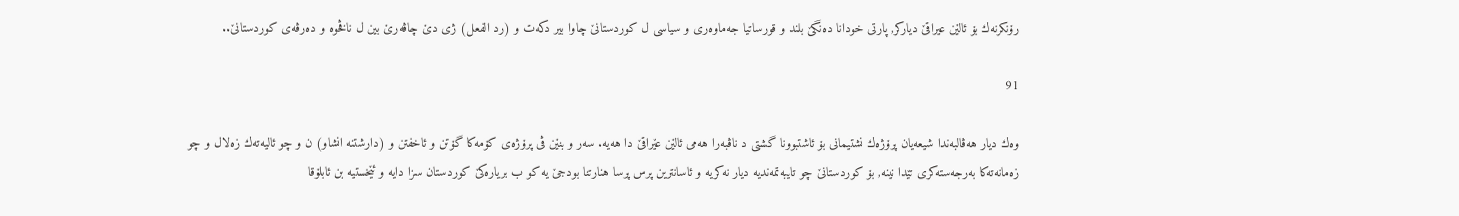رۆنكرنه‌ك بۆ ئالێن عیراقێ دیاركر, پارتى خودانا ده‌نگێ بلند و قورساتیا جه‌ماوه‌رى و سیاسى ل كوردستانێ چاوا بیر دكه‌ت و (رد الفعل) ژى دێ چاڤه‌رێ بین ل ناڤخوه‌ و ده‌رڤه‌ى كوردستانێ..

91

وه‌ك دیار هه‌ڤالبه‌ندا شیعه‌یان پرۆژه‌ك نشتیمانى بۆ ئاشتبوونا گشتى د ناڤبه‌را هه‌مى ئالێن عێراقێ دا هه‌یه‌. سه‌ر و بنێن ڤى پرۆژه‌ى كۆمه‌كا گۆتن و ئاخفتن و (دارشتنه‌ انشا‌و) ن و چو ئالیه‌ته‌ك زه‌لال و چو زه‌مانه‌ته‌كا به‌رجه‌سته‌كرى تێدا نینه‌, بۆ كوردستانێ چو تایبه‌تمه‌ندیه‌ دیار نه‌كریه‌ و ئاسانترین پرس پرسا هنارتنا بودجێ یه‌ كو ب بریاره‌كێ كوردستان سزا دایه‌ و ئێخستیه‌ بن ئابلۆقا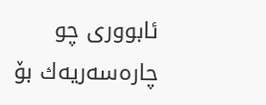ئابوورى چو چاره‌سه‌ریه‌ك بۆ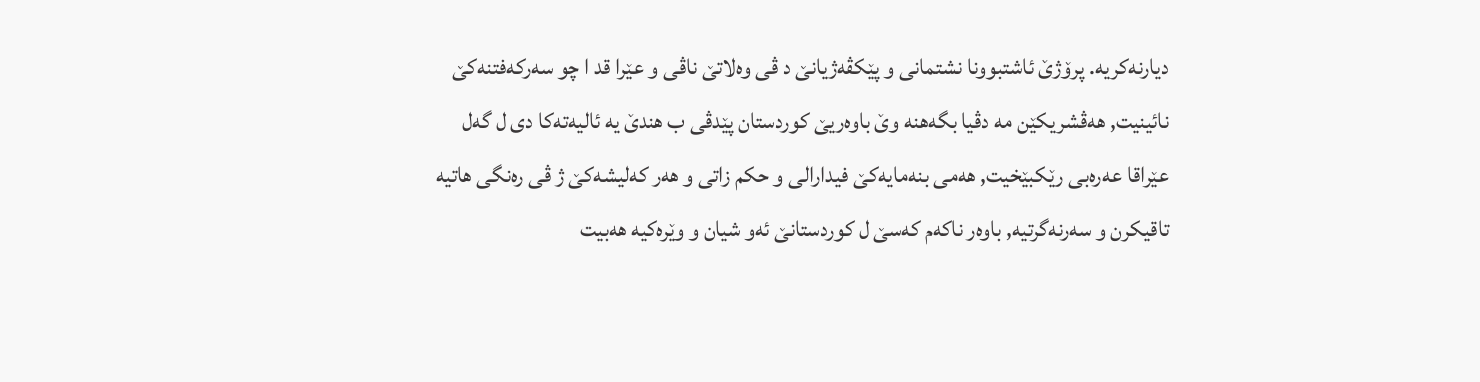دیارنه‌كریه‌. پرۆژێ ئاشتبوونا نشتمانى و پێكڤه‌ژیانێ د ڤى وه‌لاتێ ناڤى و عێرا قد ا چو سه‌ركه‌فتنه‌كێ نائینیت, هه‌ڤشریكێن مه‌ دڤیا بگه‌هنه‌ وێ باوه‌ریێ كوردستان پێدڤى ب هندێ یه‌ ئالیه‌ته‌كا دى ل گه‌ل عێراقا عه‌ره‌بى رێكبێخیت, هه‌مى بنه‌مایه‌كێ فیدارالى و حكم زاتى و هه‌ر كه‌لیشه‌كێ ژ ڤى ره‌نگى هاتیه‌ تاقیكرن و سه‌رنه‌گرتیه‌, باوه‌ر ناكه‌م كه‌سێ ل كوردستانێ ئه‌و شیان و وێره‌كیه‌ هه‌بیت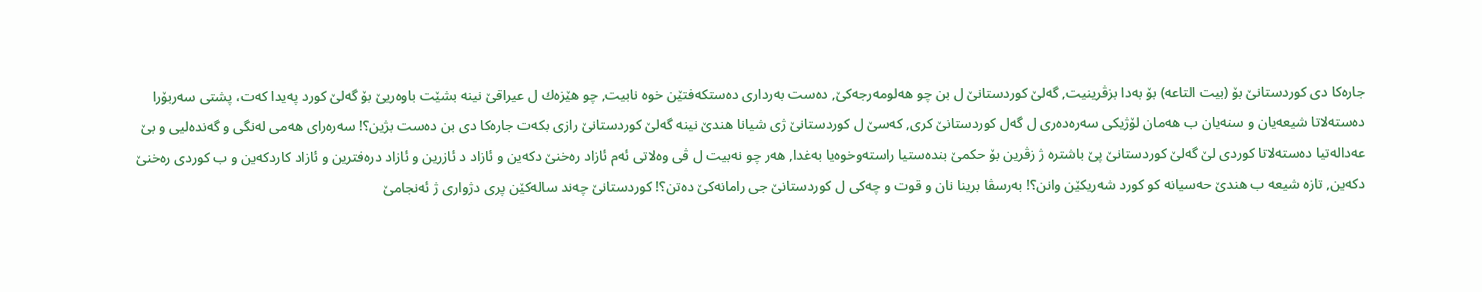جاره‌كا دى كوردستانێ بۆ (بیت التاعه‌) بۆ به‌دا بزڤرینیت, گه‌لێ كوردستانێ ل بن چو هه‌لومه‌رجه‌كێ, ده‌ست به‌ردارى ده‌ستكه‌فتێن خوه‌ نابیت, چو هێزه‌ك ل عیراقێ نینه‌ بشێت باوه‌ریێ بۆ گه‌لێ كورد په‌یدا كه‌ت، پشتى سه‌ربۆرا ده‌سته‌لاتا شیعه‌یان و سنه‌یان ب هه‌مان لۆژیكى سه‌ره‌ده‌رى ل گه‌ل كوردستانێ كرى, كه‌سێ ل كوردستانێ ژى شیانا هندێ نینه‌ گه‌لێ كوردستانێ رازى بكه‌ت جاره‌كا دى بن ده‌ست بژین؟! سه‌ره‌راى هه‌مى له‌نگى و گه‌نده‌لیى و بێ عه‌داله‌تیا ده‌سته‌لاتا كوردى لێ گه‌لێ كوردستانێ پێ باشتره‌ ژ زڤرین بۆ حكمێ بنده‌ستیا راسته‌وخوه‌یا به‌غدا, هه‌ر چو نه‌بیت ل ڤى وه‌لاتى ئه‌م ئازاد ره‌خنێ دكه‌ین و ئازاد د ئازرین و ئازاد دره‌فترین و ئازاد كاردكه‌ین و ب كوردى ره‌خنێ دكه‌ین, تازه‌ شیعه‌ ب هندێ حه‌سیانه‌ كو كورد شه‌ریكێن وانن؟! به‌رسڤا برینا نان و قوت و چه‌كى ل كوردستانێ جى رامانه‌كێ ده‌تن؟! كوردستانێ چه‌ند ساله‌كێن پرى دژوارى ژ ئه‌نجامێ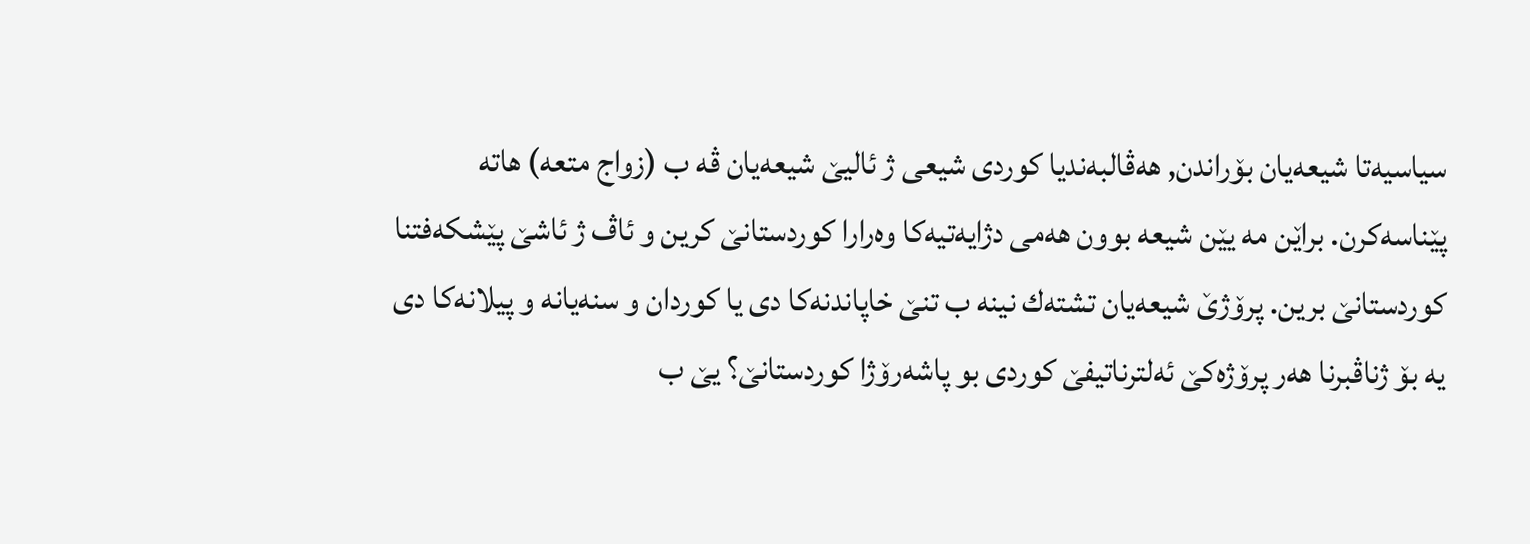سیاسیه‌تا شیعه‌یان بۆراندن, هه‌ڤالبه‌ندیا كوردى شیعى ژ ئالیێ شیعه‌یان ڤه‌ ب (زواج متعه‌) هاته‌ پێناسه‌كرن. براێن مه‌ یێن شیعه‌ بوون هه‌مى دژایه‌تیه‌كا وه‌رارا كوردستانێ كرین و ئاڤ ژ ئاشێ پێشكه‌فتنا كوردستانێ برین. پرۆژێ شیعه‌یان تشته‌ك نینه‌ ب تنێ خاپاندنه‌كا دى یا كوردان و سنه‌یانه‌ و پیلانه‌كا دى یه‌ بۆ ژناڤبرنا هه‌ر پرۆژه‌كێ ئه‌لترناتیفێ كوردى بو پاشه‌رۆژا كوردستانێ؟ یێ ب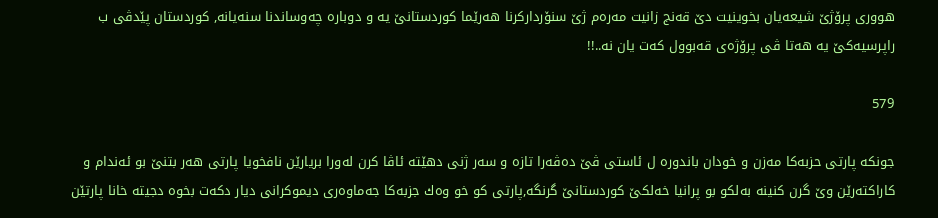هوورى پرۆژێ شیعه‌یان بخوینیت دێ قه‌نج زانیت مه‌ره‌م ژێ سنۆرداركرنا هه‌رێما كوردستانێ یه‌ و دوباره‌ چه‌وساندنا سنه‌یانه‌, كوردستان پێدڤى ب راپرسیه‌كێ یه‌ هه‌تا ڤى پرۆژه‌ى قه‌بوول كه‌ت یان نه‌..!!

579

جونكه‌ پارتى حزبه‌كا مه‌زن و خودان باندوره‌ ل ئاستى ڤێ ده‌ڤه‌را تازه‌ و سه‌ر ژنى دهێته‌ ئاڤا كرن له‌ورا بریارێن نافخویا پارتى هه‌ر بتنێ بو ئه‌ندام و كاراكته‌رێن وێ گرن كنینه‌ به‌لكو بو پرانیا خه‌لكێ كوردستانێ گرنگه‌,پارتى كو خو وه‌ك جزبه‌كا جه‌ماوه‌رى دیموكرانى دیار دكه‌ت بخوه‌ دجیته‌ خانا پارتێن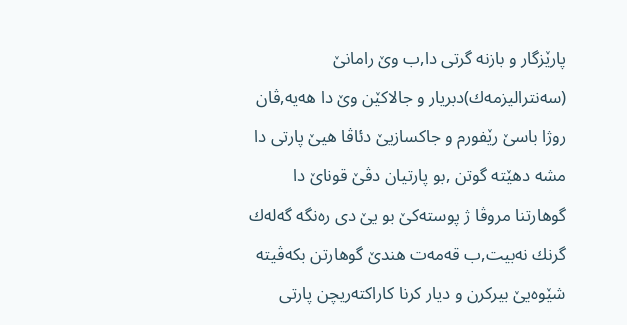پارێزگار و بازنه‌ گرتى دا,ب وێ رامانێ (سه‌نترالیزمه‌ك)دبریار و جالاكێن وێ دا هه‌یه‌,ڤان روژا باسێ رێفورم و جاكسازیێ دئاڤا هیێ پارتى دا مشه‌ دهێته‌ گوتن ,بو پارتیان دڤێ قوناێ دا گوهارتنا مروڤا ژ پوسته‌كێ بو یێ دى ره‌نگه‌ گه‌له‌ك گرنك نه‌بیت,ب قه‌مه‌ت هندێ گوهارتن بكه‌ڤیته‌ شێوه‌یێ بیركرن و دیار كرنا كاراكته‌ریچن پارتى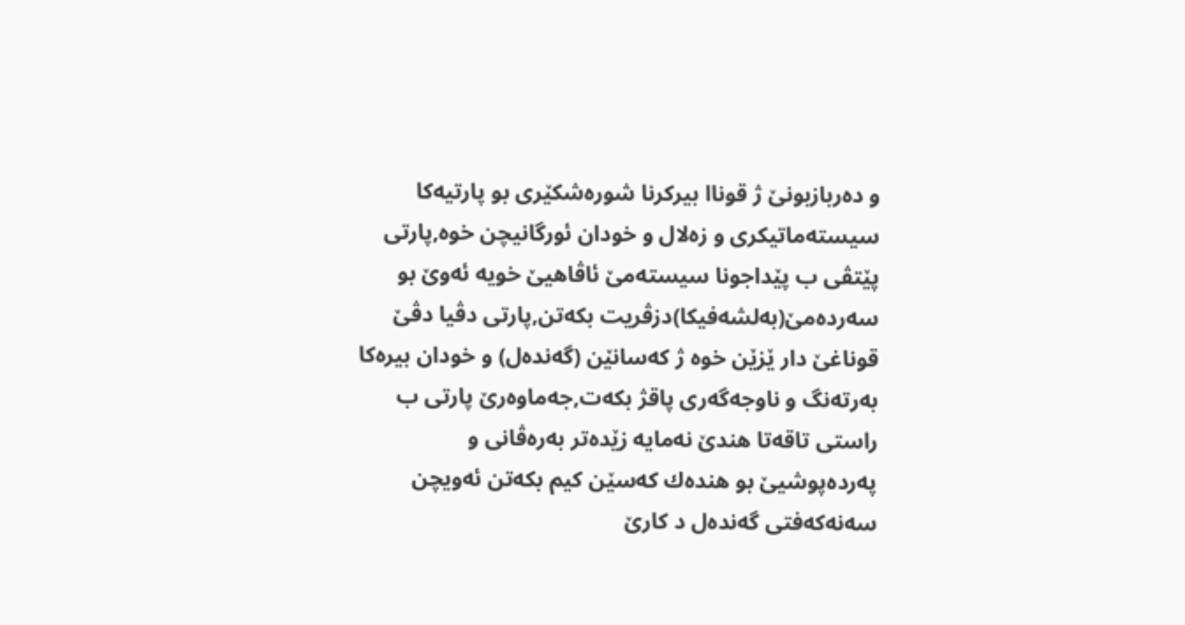و ده‌ربازبونێ ژ قوناا بیركرنا شوره‌شكێرى بو پارتیه‌كا سیسته‌ماتیكرى و زه‌لال و خودان ئورگانیچن خوه‌,پارتى پێتڤى ب پێداجونا سیسته‌مێ ئاڤاهیێ خویه‌ ئه‌وێ بو سه‌رده‌مێ(به‌لشه‌فیكا)دزڤریت بكه‌تن,پارتى دڤیا دڤێ قوناغێ دار ێزێن خوه‌ ژ كه‌سانێن (گه‌نده‌ل) و خودان بیره‌كا به‌رته‌نگ و ناوجه‌گه‌رى پاقژ بكه‌ت,جه‌ماوه‌رێ پارتى ب راستى تاقه‌تا هندێ نه‌مایه‌ زێده‌تر به‌ره‌ڤانى و په‌رده‌پوشیێ بو هنده‌ك كه‌سێن كیم بكه‌تن ئه‌ویچن سه‌نه‌كه‌فتى گه‌نده‌ل د كارێ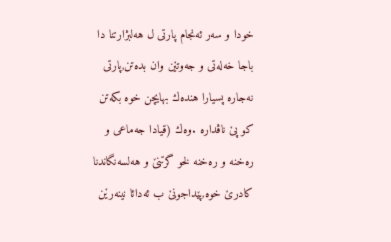خودا و سه‌ر ئه‌نجام پارتى ل هه‌لبژارتنا دا باجا خه‌له‌تى و جه‌وتێن وان بده‌تن,پارتى نه‌جاره‌ پسیارا هنده‌ك بهایچن خوه‌ بكه‌تن كو پێ ناڤداره‌ .وه‌ك (قیادا جه‌ماعى و ره‌خنه‌ و ره‌خنه‌ لخو گرتنێ و هه‌لسه‌نگاندنا كادرێ خوه‌,پێداجونێ ب ئه‌دائا نینه‌رێن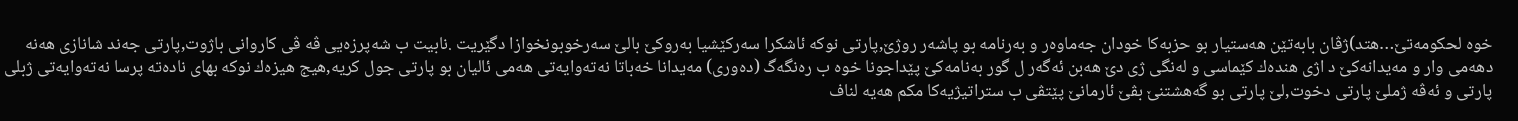خوه‌ لحكومه‌تێ…هتد)ژڤان بابه‌تێن هه‌ستیار بو حزبه‌كا خودان جه‌ماوه‌ر و به‌رنامه‌ بو پاشه‌ر روژێ,پارتى نوكه‌ ئاشكرا سه‌ركێشیا به‌روكێ بالێ سه‌رخوبونخوازا دگێریت .نابیت ب شه‌پرزه‌یى ڤه‌ ڤى كاروانى باژوت,پارتى جه‌ند شانازى هه‌نه‌ دهه‌مى وار و مه‌یدانه‌كێ د اژى هنده‌ك كێماسى و له‌نگى ژى دێ هه‌بن ئه‌گه‌ر ل گور به‌نامه‌كێ پێداجونا خوه‌ ب ره‌نگه‌گ (ده‌ورى) مه‌یدانا خه‌باتا نه‌ته‌وایه‌تى هه‌مى ئالیان بو پارتى جول كریه‌,هیج هیزه‌ك نوكه‌ بهاى ناده‌ته‌ پرسا نه‌ته‌وایه‌تى ژبلى پارتى و ئه‌ڤه‌ ژملێ پارتى دخوت,لێ پارتى بو گه‌هشتنێ بڤێ ئارمانێ پێتڤى ب ستراتیژیه‌كا مكم هه‌یه‌ لناف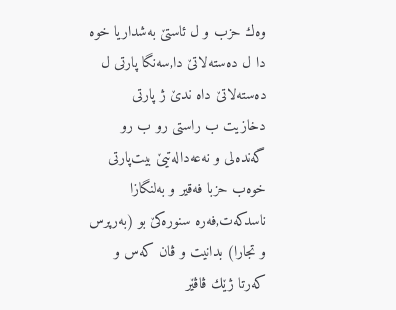وه‌ك حزب و ل ئاستێ به‌شداریا خوه‌ دا ل ده‌سته‌لاتێ دا,سه‌نگا پارتى ل ده‌سته‌لاتێ داه ندێ ژ پارتى دخازیت ب راستى رو ب رو گه‌نده‌لى و نه‌عه‌داله‌تیێ بیت‌پارتى خوه‌ب حزبا فه‌قیر و به‌لنگازا ناسدكه‌ت,فه‌ره‌ سنوره‌كێ بو (به‌رپرس و تجارا) بدانیت و ڤان كه‌س و كه‌رتا ژێك ڤاڤێر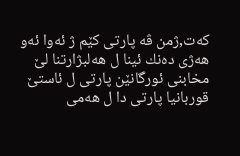كه‌ت,ژمن ڤه‌ پارتى كێم ژ ئه‌وا ئه‌و هه‌ژى ده‌نك ئینا ل هه‌لبژارتنا لێ مخابنى ئورگانێن پارتى ل ئاستێ قوربانیا پارتى دا ل هه‌مى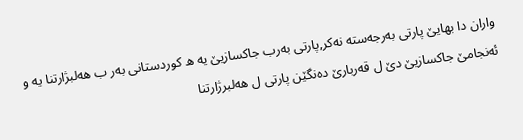واران دا بهایێ پارتى به‌رجه‌سته‌ نه‌كر,پارتى به‌رب جاكسازیێ یه‌ ه‌ كوردستانى به‌ر ب هه‌لبژارتنا یه‌ و ئه‌نجامێ جاكسازیێ دێ ل قه‌ربارێ ده‌نگێن پارتى ل هه‌لبرژارتنا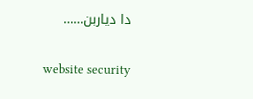دا دیاربن……

website security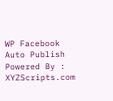WP Facebook Auto Publish Powered By : XYZScripts.com